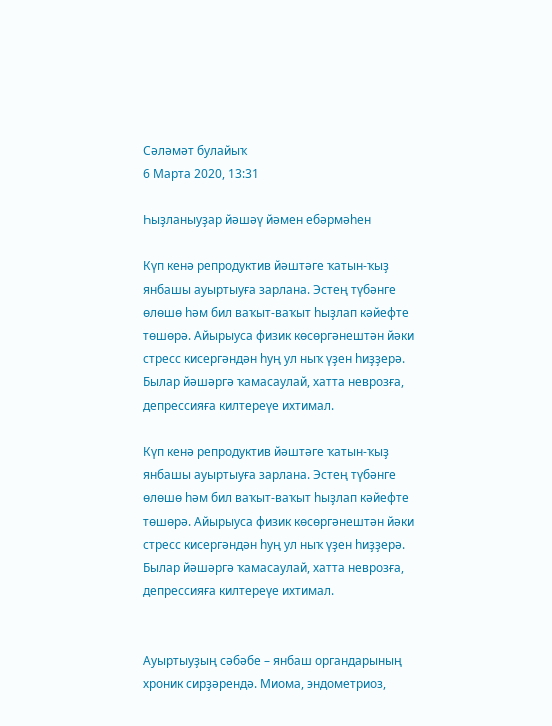Сәләмәт булайыҡ
6 Марта 2020, 13:31

Һыҙланыуҙар йәшәү йәмен ебәрмәһен

Күп кенә репродуктив йәштәге ҡатын-ҡыҙ янбашы ауыртыуға зарлана. Эстең түбәнге өлөшө һәм бил ваҡыт-ваҡыт һыҙлап кәйефте төшөрә. Айырыуса физик көсөргәнештән йәки стресс кисергәндән һуң ул ныҡ үҙен һиҙҙерә. Былар йәшәргә ҡамасаулай, хатта неврозға, депрессияға килтереүе ихтимал.

Күп кенә репродуктив йәштәге ҡатын-ҡыҙ янбашы ауыртыуға зарлана. Эстең түбәнге өлөшө һәм бил ваҡыт-ваҡыт һыҙлап кәйефте төшөрә. Айырыуса физик көсөргәнештән йәки стресс кисергәндән һуң ул ныҡ үҙен һиҙҙерә. Былар йәшәргә ҡамасаулай, хатта неврозға, депрессияға килтереүе ихтимал.


Ауыртыуҙың сәбәбе – янбаш органдарының хроник сирҙәрендә. Миома, эндометриоз,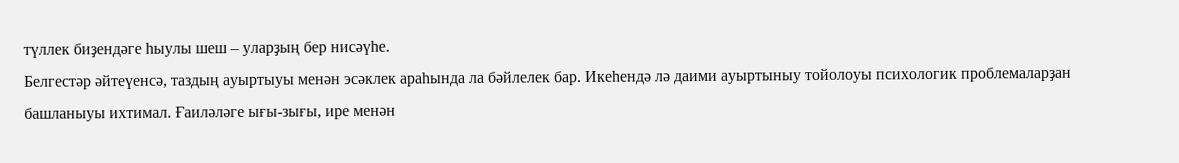түллек биҙендәге һыулы шеш – уларҙың бер нисәүһе.
Белгестәр әйтеүенсә, таздың ауыртыуы менән эсәклек араһында ла бәйлелек бар. Икеһендә лә даими ауыртыныу тойолоуы психологик проблемаларҙан башланыуы ихтимал. Ғаиләләге ығы-зығы, ире менән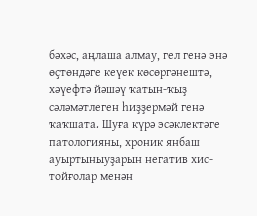бәхәс, аңлаша алмау, гел генә энә өҫтөндәге кеүек көсөргәнештә, хәүефтә йәшәү ҡатын-ҡыҙ сәләмәтлеген һиҙҙермәй генә ҡаҡшата. Шуға күрә эсәклектәге патологияны, хроник янбаш ауыртыныуҙарын негатив хис-тойғолар менән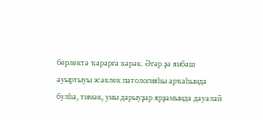берлектә ҡарарға кәрәк. Әгәр ҙә янбаш ауыртыуы эсәклек патологияһы арҡаһында булһа, тимәк, уны дарыуҙар ярҙамында дауалай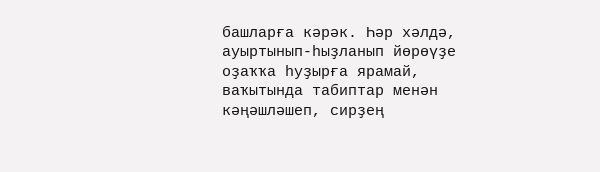башларға кәрәк. Һәр хәлдә, ауыртынып-һыҙланып йөрөүҙе оҙаҡҡа һуҙырға ярамай, ваҡытында табиптар менән кәңәшләшеп, сирҙең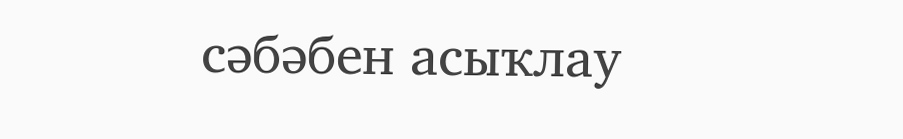сәбәбен асыҡлау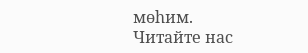мөһим.
Читайте нас